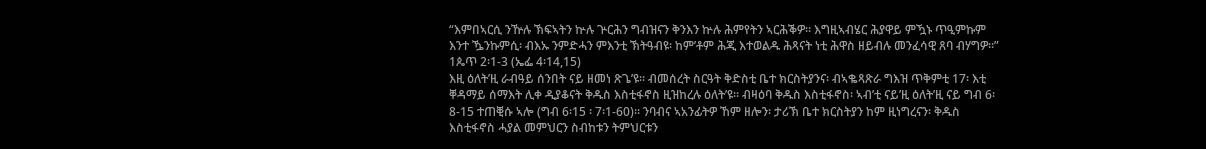“እምበኣርሲ ንዅሉ ኽፍኣትን ኵሉ ጕርሕን ግብዝናን ቅንእን ኵሉ ሕምየትን ኣርሕቕዎ። እግዚኣብሄር ሕያዋይ ምዃኑ ጥዒምኩም እንተ ዄንኩምሲ፡ ብእኡ ንምድሓን ምእንቲ ኽትዓብዩ፡ ከም’ቶም ሕጂ እተወልዱ ሕጻናት ነቲ ሕዋስ ዘይብሉ መንፈሳዊ ጸባ ብሃግዎ።” 1ጴጥ 2፡1-3 (ኤፌ 4፡14,15)
እዚ ዕለት’ዚ ራብዓይ ሰንበት ናይ ዘመነ ጽጌ’ዩ። ብመሰረት ስርዓት ቅድስቲ ቤተ ክርስትያንና፡ ብኣቈጻጽራ ግእዝ ጥቅምቲ 17፡ እቲ ቐዳማይ ሰማእት ሊቀ ዲያቆናት ቅዱስ እስቲፋኖስ ዚዝከረሉ ዕለት’ዩ። ብዛዕባ ቅዱስ እስቲፋኖስ፡ ኣብ’ቲ ናይ’ዚ ዕለት’ዚ ናይ ግብ 6፡8-15 ተጠቒሱ ኣሎ (ግብ 6፡15 ፡ 7፡1-60)። ንባብና ኣአንፊትዎ ኸም ዘሎን፡ ታሪኽ ቤተ ክርስትያን ከም ዚነግረናን፡ ቅዱስ እስቲፋኖስ ሓያል መምህርን ስብከቱን ትምህርቱን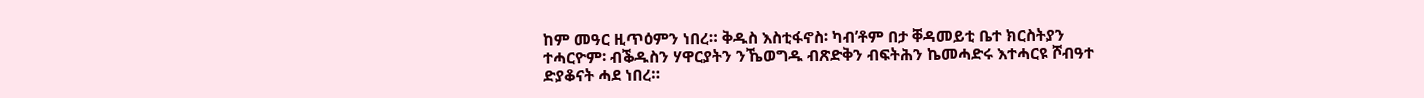ከም መዓር ዚጥዕምን ነበረ። ቅዱስ እስቲፋኖስ፡ ካብ’ቶም በታ ቐዳመይቲ ቤተ ክርስትያን ተሓርዮም፡ ብቕዱስን ሃዋርያትን ንኼወግዱ ብጽድቅን ብፍትሕን ኬመሓድሩ እተሓርዩ ሾብዓተ ድያቆናት ሓደ ነበረ።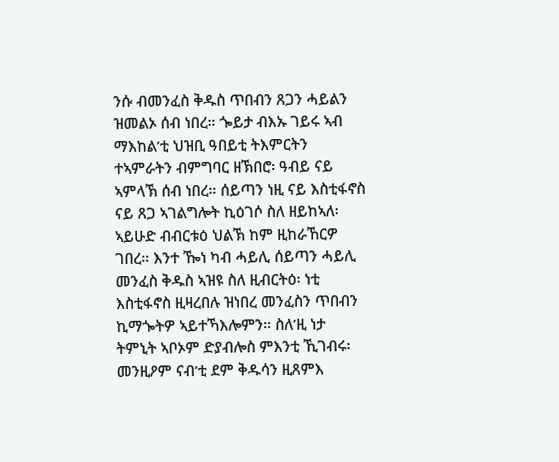ንሱ ብመንፈስ ቅዱስ ጥበብን ጸጋን ሓይልን ዝመልኦ ሰብ ነበረ። ጐይታ ብእኡ ገይሩ ኣብ ማእከል’ቲ ህዝቢ ዓበይቲ ትእምርትን ተኣምራትን ብምግባር ዘኽበሮ፡ ዓብይ ናይ ኣምላኽ ሰብ ነበረ። ሰይጣን ነዚ ናይ እስቲፋኖስ ናይ ጸጋ ኣገልግሎት ኪዕገሶ ስለ ዘይከኣለ፡ ኣይሁድ ብብርቱዕ ህልኽ ከም ዚከራኸርዎ ገበረ። እንተ ዀነ ካብ ሓይሊ ሰይጣን ሓይሊ መንፈስ ቅዱስ ኣዝዩ ስለ ዚብርትዕ፡ ነቲ እስቲፋኖስ ዚዛረበሉ ዝነበረ መንፈስን ጥበብን ኪማጐትዎ ኣይተኻእሎምን። ስለ’ዚ ነታ ትምኒት ኣቦኦም ድያብሎስ ምእንቲ ኺገብሩ፡ መንዚዖም ናብ’ቲ ደም ቅዱሳን ዚጸምእ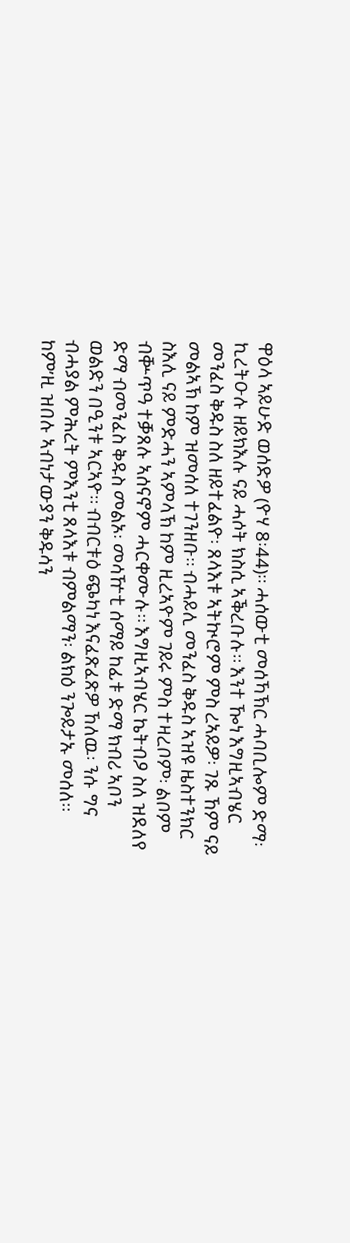ዋዕላ ኣይሁድ ወሰድዎ (ዮሃ 8፡44)። ሓሰውቲ መሰኻኽር ሓባቢሎም ድማ፡ ኪረትዑሉ ዘይክእሉ ናይ ሓሶት ክስሲ ኣቕረቡሉ። እንተ ዀነ እግዚኣብሄር መንፈስ ቅዱስ ስለ ዘይተፈልዮ፡ ጸላእቱ ኣትኲሮም ምስ ረኣይዎ፡ ገጹ ኸም ናይ መልኣኽ ከም ዝመሰለ ተገንዘቡ። ብሓይሊ መንፈስ ቅዱስ ኣዝዩ ዜስተንክር ስእሊ ናይ ምድሓን ኣምላኽ ከም ዚረኣዮም ገይሩ ምስ ተዛረቦም፡ ልቦም ብቝጥዓ ተቓጸሉ ኣሰናኖም ሓርቀሙሉ። እግዚኣብሄር ኬትብዖ ስለ ዝደለየ ድማ ብመንፈስ ቅዱስ መልኦ፡ መሳዅቲ ሰማይ ከፊቱ ድማ ክብሪ ኣቦን ወልድን በዒንቱ ኣርኣዮ። ብብርቱዕ ጭካነ እናፈጽፈጽዎ ኸለዉ፡ ንሱ ግና ብሓያል ምሕረት ምእንቲ ጸላእቱ ብምልማን፡ ልክዕ ንጐይታኡ መሰለ። ከም’ዚ ዝበሉ ኣብነታውያን ቅዱሳን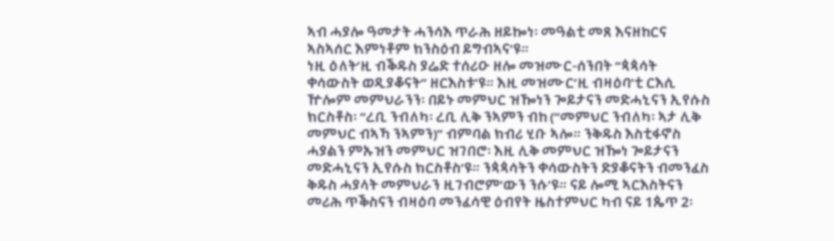ኣብ ሓያሎ ዓመታት ሓንሳእ ጥራሕ ዘይኰነ፡ መዓልቲ መጸ እናዘከርና ኣስኣሰር እምነቶም ክንስዕብ ይግብኣና’ዩ።
ነዚ ዕለት’ዚ ብቕዱስ ያሬድ ተሰሪዑ ዘሎ መዝሙር-ሰንበት “ጳጳሳት ቀሳውስት ወዲያቆናት” ዘርእስቱ’ዩ። እዚ መዝሙር’ዚ ብዛዕባ’ቲ ርእሲ ዅሎም መምህራንን፡ በይኑ መምህር ዝዀነን ጐይታናን መድሓኒናን ኢየሱስ ክርስቶስ፡ “ረቢ ንብለካ፡ ረቢ ሊቅ ንኣምን ብከ (“መምህር ንብለካ፡ ኣታ ሊቅ መምህር ብኣኻ ንኣምን)” ብምባል ክብሪ ሂቡ ኣሎ። ንቅዱስ እስቲፋኖስ ሓያልን ምኡዝን መምህር ዝገበሮ፡ እዚ ሊቅ መምህር ዝዀነ ጐይታናን መድሓኒናን ኢየሱስ ክርስቶስ’ዩ። ንጳጳሳትን ቀሳውስትን ድያቆናትን ብመንፈስ ቅዱስ ሓያላት መምህራን ዚገብሮም’ውን ንሱ’ዩ። ናይ ሎሚ ኣርእስትናን መሪሕ ጥቕስናን ብዛዕባ መንፈሳዊ ዕብየት ዜስተምህር ካብ ናይ 1ጴጥ 2፡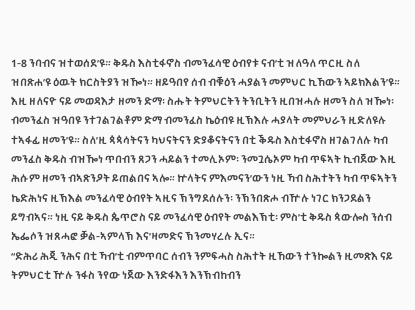1-8 ንባብና ዝተወሰደ’ዩ። ቅዱስ እስቲፋኖስ ብመንፈሳዊ ዕብየቱ ናብ’ቲ ዝለዓለ ጥርዚ ስለ ዝበጽሐ’ዩ ዕዉት ክርስትያን ዝዀነ። ዘይዓበየ ሰብ ብቑዕን ሓያልን መምህር ኪኸውን ኣይክእልን’ዩ። እዚ ዘለናዮ ናይ መወዳእታ ዘመን ድማ፡ ስሑት ትምህርትን ትንቢትን ዚበዝሓሉ ዘመን ስለ ዝዀነ፡ ብመንፈስ ዝዓበዩ ንተገልገልቶም ድማ ብመንፈስ ኬዕብዩ ዚኽእሉ ሓያላት መምህራን ዚድለዩሉ ተኣፋፊ ዘመን’ዩ። ስለ’ዚ ጳጳሳትናን ካህናትናን ድያቆናትናን በቲ ቕዱስ እስቲፋኖስ ዘገልገለሉ ካብ መንፈስ ቅዱስ ብዝዀነ ጥበብን ጸጋን ሓይልን ተመሊኦም፡ ንመጓሴኦም ካብ ጥፍኣት ኪብጀው እዚ ሕሱም ዘመን ብኣጽንዖት ይጠልበና ኣሎ። ኵላትና ምእመናን’ውን ነዚ ኻብ ስሕተትን ካብ ጥፍኣትን ኬድሕነና ዚኽእል መንፈሳዊ ዕብየት ኣዚና ኽንግደሰሉን፡ ንኽንበጽሖ ብዅሉ ነገር ክንጋደልን ይግብኣና። ነዚ ናይ ቅዱስ ጴጥሮስ ናይ መንፈሳዊ ዕብየት መልእኽቲ፡ ምስ’ቲ ቅዱስ ጳውሎስ ንሰብ ኤፌሶን ዝጸሓፎ ቓል-ኣምላኽ እና’ዛመድና ኽንመሃረሉ ኢና።
“ድሕሪ ሕጂ ንሕና በቲ ኻብ’ቲ ብምጥባር ሰብን ንምፍሓስ ስሕተት ዚኸውን ተንኰልን ዚመጽእ ናይ ትምህርቲ ዅሉ ንፋስ ንየው ነጀው እንድፋእን እንኽብከብን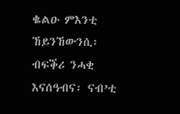ቈልዑ ምእንቲ ኸይንኸውንሲ፡ ብፍቕሪ ንሓቂ እናሰዓብና፡ ናብ’ቲ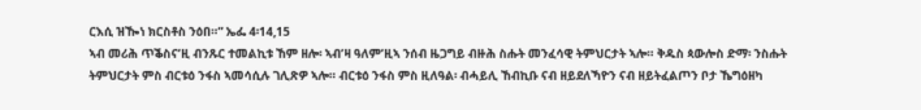ርእሲ ዝዀነ ክርስቶስ ንዕበ።” ኤፌ 4፡14,15
ኣብ መሪሕ ጥቕስና’ዚ ብንጹር ተመልኪቱ ኸም ዘሎ፡ ኣብ’ዛ ዓለም’ዚኣ ንሰብ ዜጋግይ ብዙሕ ስሑት መንፈሳዊ ትምህርታት ኣሎ። ቅዱስ ጳውሎስ ድማ፡ ንስሑት ትምህርታት ምስ ብርቱዕ ንፋስ ኣመሳሲሉ ገሊጽዎ ኣሎ። ብርቱዕ ንፋስ ምስ ዚለዓል፡ ብሓይሊ ኸብኪቡ ናብ ዘይደለኻዮን ናብ ዘይትፈልጦን ቦታ ኼግዕዘካ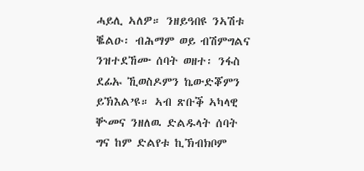ሓይሊ ኣለዎ። ንዘይዓበዩ ንኣሽቱ ቘልዑ፡ ብሕማም ወይ ብሽምግልና ንዝተደኸሙ ሰባት ወዘተ፡ ንፋስ ደፊኡ ኺወስዶምን ኬውድቖምን ይኽእል’ዩ። ኣብ ጽቡቕ ኣካላዊ ቝመና ንዘለዉ ድልዱላት ሰባት ግና ከም ድልየቱ ኪኽብክቦም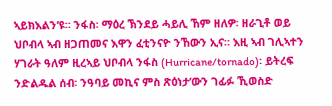ኣይክእልን’ዩ። ንፋስ፡ ማዕረ ኽንደይ ሓይሊ ኸም ዘለዎ፡ ዘራጊቶ ወይ ህቦብላ ኣብ ዘጋጠመና እዋን ፈቲንናዮ ንኸውን ኢና። እዚ ኣብ ገሊኣተን ሃገራት ዓለም ዚረኣይ ህቦብላ ንፋስ (Hurricane/tornado)፡ ይትረፍ ንድልዱል ሰብ፡ ንዓባይ መኪና ምስ ጽዕነታ’ውን ገፊፉ ኺወስድ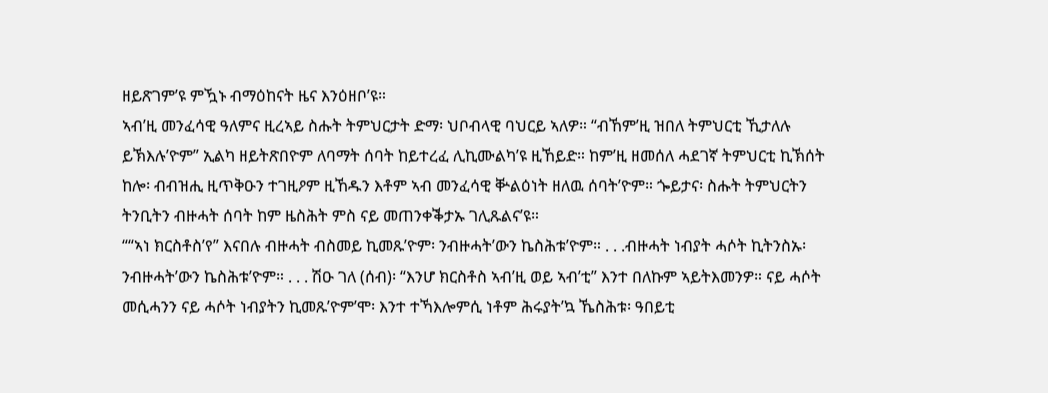ዘይጽገም’ዩ ምዃኑ ብማዕከናት ዜና እንዕዘቦ’ዩ።
ኣብ’ዚ መንፈሳዊ ዓለምና ዚረኣይ ስሑት ትምህርታት ድማ፡ ህቦብላዊ ባህርይ ኣለዎ። “ብኸም’ዚ ዝበለ ትምህርቲ ኺታለሉ ይኽእሉ’ዮም” ኢልካ ዘይትጽበዮም ለባማት ሰባት ከይተረፈ ሊኪሙልካ’ዩ ዚኸይድ። ከም’ዚ ዘመሰለ ሓደገኛ ትምህርቲ ኪኽሰት ከሎ፡ ብብዝሒ ዚጥቅዑን ተገዚዖም ዚኸዱን እቶም ኣብ መንፈሳዊ ቝልዕነት ዘለዉ ሰባት’ዮም። ጐይታና፡ ስሑት ትምህርትን ትንቢትን ብዙሓት ሰባት ከም ዜስሕት ምስ ናይ መጠንቀቕታኡ ገሊጹልና’ዩ።
““ኣነ ክርስቶስ’የ” እናበሉ ብዙሓት ብስመይ ኪመጹ’ዮም፡ ንብዙሓት’ውን ኬስሕቱ’ዮም። . . .ብዙሓት ነብያት ሓሶት ኪትንስኡ፡ ንብዙሓት’ውን ኬስሕቱ’ዮም። . . . ሽዑ ገለ (ሰብ)፡ “እንሆ ክርስቶስ ኣብ’ዚ ወይ ኣብ’ቲ” እንተ በለኩም ኣይትእመንዎ። ናይ ሓሶት መሲሓንን ናይ ሓሶት ነብያትን ኪመጹ’ዮም’ሞ፡ እንተ ተኻእሎምሲ ነቶም ሕሩያት’ኳ ኼስሕቱ፡ ዓበይቲ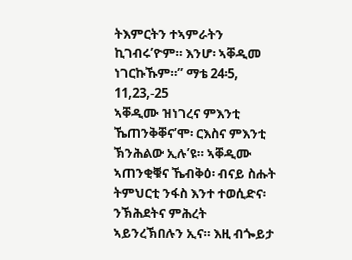ትእምርትን ተኣምራትን ኪገብሩ’ዮም። እንሆ፡ ኣቐዲመ ነገርኩኹም።” ማቴ 24፡5, 11,23,-25
ኣቐዲሙ ዝነገረና ምእንቲ ኼጠንቅቐና’ሞ፡ ርእስና ምእንቲ ኽንሕልው ኢሉ’ዩ። ኣቐዲሙ ኣጠንቂቑና ኼብቅዕ፡ ብናይ ስሑት ትምህርቲ ንፋስ እንተ ተወሲድና፡ ንኽሕደትና ምሕረት ኣይንረኽበሉን ኢና። እዚ ብጐይታ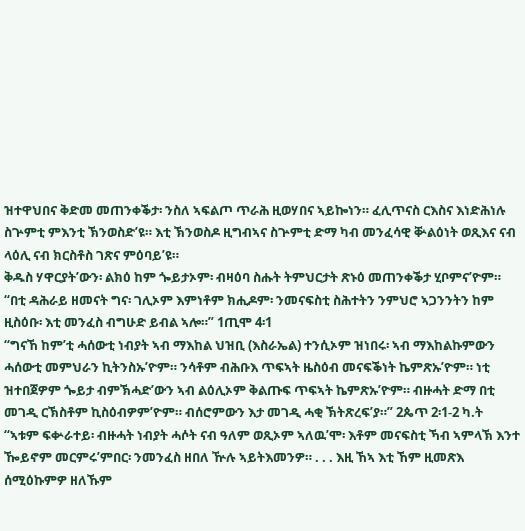ዝተዋህበና ቅድመ መጠንቀቕታ፡ ንስለ ኣፍልጦ ጥራሕ ዚወሃበና ኣይኰነን። ፈሊጥናስ ርእስና እነድሕነሉ ስጕምቲ ምእንቲ ኽንወስድ’ዩ። እቲ ኽንወስዶ ዚግብኣና ስጕምቲ ድማ ካብ መንፈሳዊ ቝልዕነት ወጺእና ናብ ላዕሊ ናብ ክርስቶስ ገጽና ምዕባይ’ዩ።
ቅዱስ ሃዋርያት’ውን፡ ልክዕ ከም ጐይታኦም፡ ብዛዕባ ስሑት ትምህርታት ጽኑዕ መጠንቀቕታ ሂቦምና’ዮም።
“በቲ ዳሕራይ ዘመናት ግና፡ ገሊኦም እምነቶም ክሒዶም፡ ንመናፍስቲ ስሕተትን ንምህሮ ኣጋንንትን ከም ዚስዕቡ፡ እቲ መንፈስ ብግሁድ ይብል ኣሎ።” 1ጢሞ 4፡1
“ግናኸ ከም’ቲ ሓሰውቲ ነብያት ኣብ ማእከል ህዝቢ (እስራኤል) ተንሲኦም ዝነበሩ፡ ኣብ ማእከልኩምውን ሓሰውቲ መምህራን ኪትንስኡ’ዮም። ንሳቶም ብሕቡእ ጥፍኣት ዜስዕብ መናፍቕነት ኬምጽኡ’ዮም። ነቲ ዝተበጀዎም ጐይታ ብምኽሓድ’ውን ኣብ ልዕሊኦም ቅልጡፍ ጥፍኣት ኬምጽኡ’ዮም። ብዙሓት ድማ በቲ መገዲ ርኽስቶም ኪስዕብዎም’ዮም። ብሰሮምውን እታ መገዲ ሓቂ ኽትጽረፍ’ያ።” 2ጴጥ 2፡1-2 ካ.ት
“ኣቱም ፍቍራተይ፡ ብዙሓት ነብያት ሓሶት ናብ ዓለም ወጺኦም ኣለዉ’ሞ፡ እቶም መናፍስቲ ኻብ ኣምላኽ እንተ ዀይኖም መርምሩ’ምበር፡ ንመንፈስ ዘበለ ዅሉ ኣይትእመንዎ። . . . እዚ ኸኣ እቲ ኸም ዚመጽእ ሰሚዕኩምዎ ዘለኹም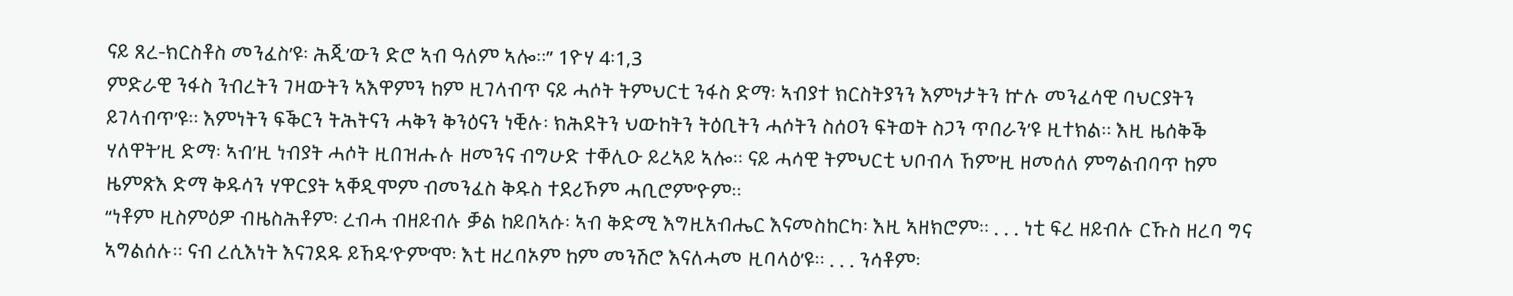ናይ ጸረ-ክርስቶስ መንፈስ’ዩ፡ ሕጂ’ውን ድሮ ኣብ ዓለም ኣሎ።” 1ዮሃ 4፡1,3
ምድራዊ ንፋስ ንብረትን ገዛውትን ኣእዋምን ከም ዚገላብጥ ናይ ሓሶት ትምህርቲ ንፋስ ድማ፡ ኣብያተ ክርስትያንን እምነታትን ኵሉ መንፈሳዊ ባህርያትን ይገላብጥ’ዩ። እምነትን ፍቕርን ትሕትናን ሓቅን ቅንዕናን ነቒሉ፡ ክሕደትን ህውከትን ትዕቢትን ሓሶትን ስሰዐን ፍትወት ስጋን ጥበራን’ዩ ዚተክል። እዚ ዜሰቅቕ ሃለዋት’ዚ ድማ፡ ኣብ’ዚ ነብያት ሓሶት ዚበዝሑሉ ዘመንና ብግሁድ ተቐሊዑ ይረኣይ ኣሎ። ናይ ሓሳዊ ትምህርቲ ህቦብላ ኸም’ዚ ዘመሰለ ምግልብባጥ ከም ዜምጽእ ድማ ቅዱሳን ሃዋርያት ኣቐዲሞም ብመንፈስ ቅዱስ ተደሪኾም ሓቢሮም’ዮም።
“ነቶም ዚስምዕዎ ብዜስሕቶም፡ ረብሓ ብዘይብሉ ቓል ከይበኣሱ፡ ኣብ ቅድሚ እግዚአብሔር እናመስከርካ፡ እዚ ኣዘክሮም። . . . ነቲ ፍረ ዘይብሉ ርኹስ ዘረባ ግና ኣግልሰሉ። ናብ ረሲእነት እናገደዱ ይኸዱ’ዮም‘ሞ፡ እቲ ዘረባኦም ከም መንሽሮ እናለሓመ ዚባላዕ’ዩ። . . . ንሳቶም፡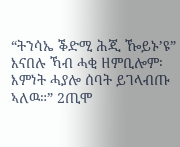“ትንሳኤ ቕድሚ ሕጂ ዀይኑ’ዩ” እናበሉ ኻብ ሓቂ ዘምቢሎም፡ እምነት ሓያሎ ሰባት ይገላብጡ ኣለዉ።” 2ጢሞ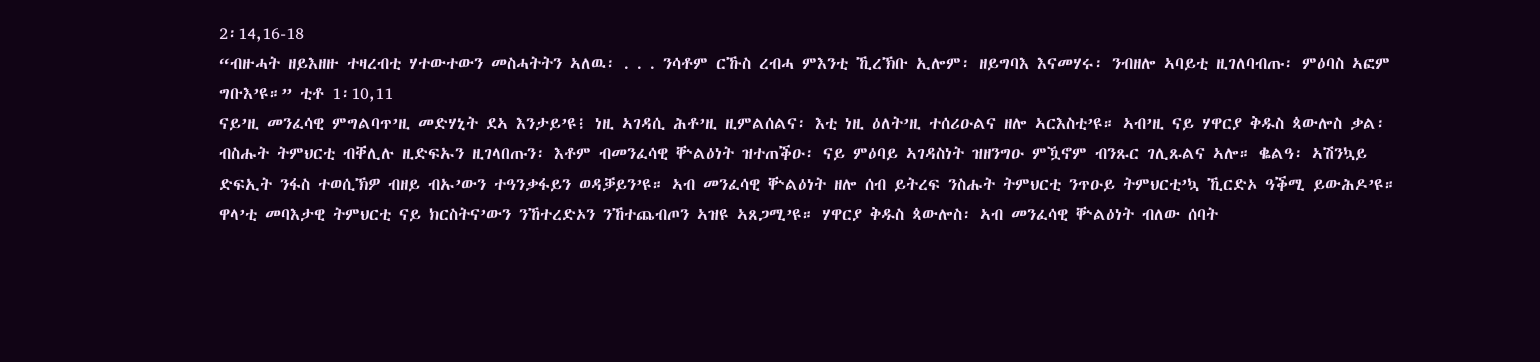2፡14,16-18
“ብዙሓት ዘይእዘዙ ተዛረብቲ ሃተውተውን መስሓትትን ኣለዉ፡ . . . ንሳቶም ርኹስ ረብሓ ምእንቲ ኺረኽቡ ኢሎም፡ ዘይግባእ እናመሃሩ፡ ንብዘሎ ኣባይቲ ዚገለባብጡ፡ ምዕባስ ኣፎም ግቡእ’ዩ።” ቲቶ 1፡10,11
ናይ’ዚ መንፈሳዊ ምግልባጥ’ዚ መድሃኒት ደኣ እንታይ’ዩ፧ ነዚ ኣገዳሲ ሕቶ’ዚ ዚምልሰልና፡ እቲ ነዚ ዕለት’ዚ ተሰሪዑልና ዘሎ ኣርእስቲ’ዩ። ኣብ’ዚ ናይ ሃዋርያ ቅዱስ ጳውሎስ ቃል፡ ብስሑት ትምህርቲ ብቐሊሉ ዚድፍኡን ዚገላበጡን፡ እቶም ብመንፈሳዊ ቝልዕነት ዝተጠቕዑ፡ ናይ ምዕባይ ኣገዳስነት ዝዘንግዑ ምዃኖም ብንጹር ገሊጹልና ኣሎ። ቈልዓ፡ ኣሽንኳይ ድፍኢት ንፋስ ተወሲኽዎ ብዘይ ብኡ’ውን ተዓንቃፋይን ወዳቓይን’ዩ። ኣብ መንፈሳዊ ቝልዕነት ዘሎ ሰብ ይትረፍ ንስሑት ትምህርቲ ንጥዑይ ትምህርቲ’ኳ ኺርድኦ ዓቕሚ ይውሕዶ’ዩ። ዋላ’ቲ መባእታዊ ትምህርቲ ናይ ክርስትና’ውን ንኸተረድኦን ንኸተጨብጦን ኣዝዩ ኣጸጋሚ’ዩ። ሃዋርያ ቅዱስ ጳውሎስ፡ ኣብ መንፈሳዊ ቝልዕነት ብለው ሰባት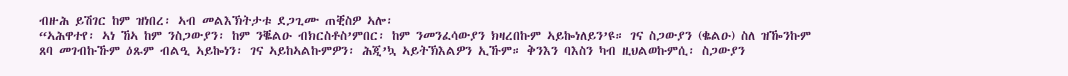ብዙሕ ይሽገር ከም ዝነበረ፡ ኣብ መልእኽትታቱ ደጋጊሙ ጠቒስዎ ኣሎ፡
“ኣሕዋተየ፡ ኣነ ኸኣ ከም ንስጋውያን፡ ከም ንቘልዑ ብክርስቶስ’ምበር፡ ከም ንመንፈሳውያን ክዛረበኩም ኣይኰነለይን’ዩ። ገና ስጋውያን (ቈልዑ) ስለ ዝዀንኩም ጸባ መገብኩኹም ዕጹም ብልዒ ኣይኰነን፡ ገና ኣይከኣልኩምዎን፡ ሕጂ’ኳ ኣይትኽእልዎን ኢኹም። ቅንእን ባእስን ካብ ዚህልወኩምሲ፡ ስጋውያን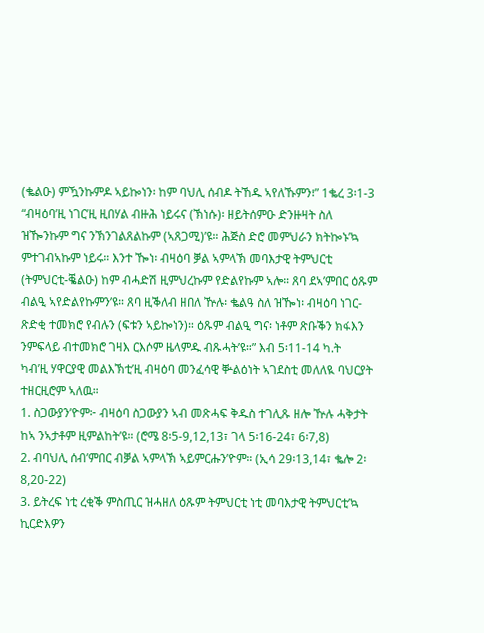(ቈልዑ) ምዃንኩምዶ ኣይኰነን፡ ከም ባህሊ ሰብዶ ትኸዱ ኣየለኹምን፧” 1ቈረ 3፡1-3
“ብዛዕባ’ዚ ነገር’ዚ ዚበሃል ብዙሕ ነይሩና (ኽነሱ)፡ ዘይትሰምዑ ድንዙዛት ስለ ዝዀንኩም ግና ንኽንገልጸልኩም (ኣጸጋሚ)’ዩ። ሕጅስ ድሮ መምህራን ክትኰኑ’ኳ ምተገብኣኩም ነይሩ። እንተ ዀነ፡ ብዛዕባ ቓል ኣምላኽ መባእታዊ ትምህርቲ (ትምህርቲ-ቘልዑ) ከም ብሓድሽ ዚምህረኩም የድልየኩም ኣሎ። ጸባ ደኣ’ምበር ዕጹም ብልዒ ኣየድልየኩምን’ዩ። ጸባ ዚቕለብ ዘበለ ዅሉ፡ ቈልዓ ስለ ዝዀነ፡ ብዛዕባ ነገር-ጽድቂ ተመክሮ የብሉን (ፍቱን ኣይኰነን)። ዕጹም ብልዒ ግና፡ ነቶም ጽቡቕን ክፋእን ንምፍላይ ብተመክሮ ገዛእ ርእሶም ዜላምዱ ብጹሓት’ዩ።” እብ 5፡11-14 ካ.ት
ካብ’ዚ ሃዋርያዊ መልእኽቲ’ዚ ብዛዕባ መንፈሳዊ ቝልዕነት ኣገደስቲ መለለዪ ባህርያት ተዘርዚሮም ኣለዉ።
1. ስጋውያን’ዮም፦ ብዛዕባ ስጋውያን ኣብ መጽሓፍ ቅዱስ ተገሊጹ ዘሎ ዅሉ ሓቅታት ከኣ ንኣታቶም ዚምልከት’ዩ። (ሮሜ 8፡5-9,12,13፣ ገላ 5፡16-24፣ 6፡7,8)
2. ብባህሊ ሰብ’ምበር ብቓል ኣምላኽ ኣይምርሑን’ዮም። (ኢሳ 29፡13,14፣ ቈሎ 2፡8,20-22)
3. ይትረፍ ነቲ ረቂቕ ምስጢር ዝሓዘለ ዕጹም ትምህርቲ ነቲ መባእታዊ ትምህርቲ’ኳ ኪርድእዎን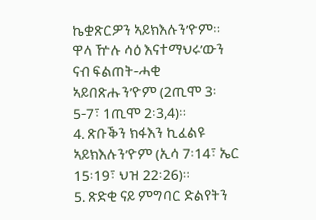ኬቋጽርዎን ኣይክእሉን’ዮም። ዋላ ዅሉ ሳዕ እናተማህሩ’ውን ናብ ፍልጠት-ሓቂ ኣይበጽሑን’ዮም (2ጢሞ 3፡5-7፣ 1ጢሞ 2፡3,4)።
4. ጽቡቕን ክፋእን ኪፈልዩ ኣይክእሉን’ዮም (ኢሳ 7፡14፣ ኤር 15፡19፣ ህዝ 22፡26)።
5. ጽድቂ ናይ ምግባር ድልየትን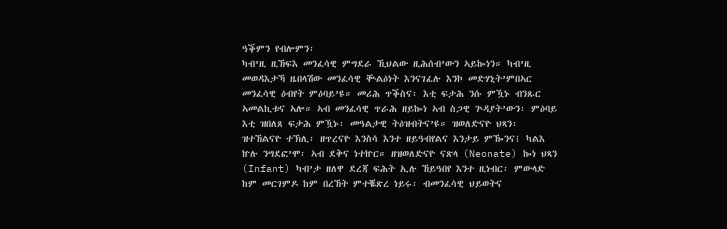ዓቕምን የብሎምን፡
ካብ’ዚ ዚኸፍእ መንፈሳዊ ምግደራ ኺህልው ዚሕሰብ’ውን ኣይኰነን። ካብ’ዚ መወዳእታኻ ዜበላሽው መንፈሳዊ ቚልዕነት እንናገፈሉ እንኮ መድሃኒት’ምበኣር መንፈሳዊ ዕብየት ምዕባይ’ዩ። መሪሕ ጥቕስና፡ እቲ ፍታሕ ንሱ ምዃኑ ብንጹር ኣመልኪቱና ኣሎ። ኣብ መንፈሳዊ ጥራሕ ዘይኰነ ኣብ ስጋዊ ጕዳያት’ውን፡ ምዕባይ እቲ ዝበለጸ ፍታሕ ምዃኑ፡ መዓልታዊ ትዕዝብትና’ዩ። ዝወለድናዮ ህጻን፡ ዝተኸልናዮ ተኽሊ፡ ዘጥረናዮ እንስሳ እንተ ዘይዓብየልና እንታይ ምዀንና፧ ካልእ ኵሉ ንግደፎ’ሞ፡ ኣብ ደቅና ነተኵር። ዘዝወለድናዮ ናጽላ (Neonate) ኰነ ህጻን (Infant) ካብ’ታ ዘለዋ ደረጃ ፍሕት ኢሉ ኸይዓበየ እንተ ዚነብር፡ ምውላድ ከም መርገምዶ ከም በረኸት ምተቘጽረ ነይሩ፡ ብመንፈሳዊ ህይወትና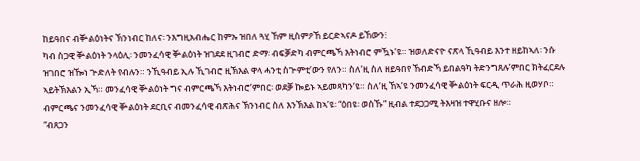ከይዓበና ብቝልዕነትና ኽንነብር ከለና፡ ንእግዚአብሔር ከምኡ ዝበለ ጓሂ ኸም ዚስምዖኸ ይርድኣናዶ ይኸውን፧
ካብ ስጋዊ ቝልዕነት ንላዕሊ፡ ንመንፈሳዊ ቝልዕነት ዝገደደ ዚገብሮ ድማ፡ ብፍቓድካ ብምርጫኻ እትነብሮ ምዃኑ’ዩ። ዝወለድናዮ ናጽላ ኺዓብይ እንተ ዘይከኣለ፡ ንሱ ዝገበሮ ዝዀነ ጕድለት የብሉን። ንኺዓብይ ኢሉ ኺገብሮ ዚኽእል ዋላ ሓንቲ ስጕምቲ’ውን የለን። ስለ’ዚ ስለ ዘይዓበየ ኸብድኻ ይበልዓካ ትድንግጸሉ’ምበር ክትፈርደሉ ኣይትኽእልን ኢኻ። መንፈሳዊ ቝልዕነት ግና ብምርጫኻ እትነብሮ’ምበር፡ ወደቓ ኰይኑ ኣይመጻካን’ዩ። ስለ’ዚ ኸኣ’ዩ ንመንፈሳዊ ቝልዕነት ፍርዲ ጥራሕ ዚወሃቦ። ብምርጫና ንመንፈሳዊ ቝልዕነት ደርቢና ብመንፈሳዊ ብጽሕና ኽንነብር ስለ እንኽእል ከኣ’ዩ፡ “ዕበዩ፡ ወስኹ” ዚብል ተደጋጋሚ ትእዛዝ ተዋሂቡና ዘሎ።
“ብጸጋን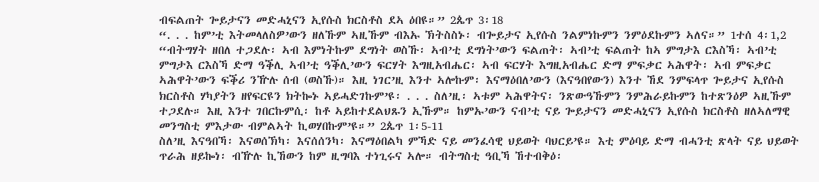ብፍልጠት ጐይታናን መድሓኒናን ኢየሱስ ክርስቶስ ደኣ ዕበዩ።” 2ጴጥ 3፡18
“. . . ከም’ቲ እትመላለስዎ’ውን ዘለኹም ኣዚኹም ብእኡ ኽትስስኑ፡ ብጐይታና ኢየሱስ ንልምነኩምን ንምዕደኩምን ኣለና።” 1ተሰ 4፡1,2
“ብትግሃት ዘበለ ተጋደሉ፡ ኣብ እምነትኩም ደግነት ወስኹ፡ ኣብ’ቲ ደግነት’ውን ፍልጠት፡ ኣብ’ቲ ፍልጠት ከኣ ምግታእ ርእስኻ፡ ኣብ’ቲ ምግታእ ርእስኻ ድማ ዓቕሊ ኣብ’ቲ ዓቕሊ’ውን ፍርሃት እግዚአብሔር፡ ኣብ ፍርሃት እግዚአብሔር ድማ ምፍቃር ኣሕዋት፡ ኣብ ምፍቃር ኣሕዋት’ውን ፍቕሪ ንዅሉ ሰብ (ወስኹ)። እዚ ነገር’ዚ እንተ ኣሎኩም፡ እናማዕበለ’ውን (እናዓበየውን) እንተ ኸደ ንምፍላጥ ጐይታና ኢየሱስ ክርስቶስ ሃካያትን ዘየፍርዩን ክትኰኑ ኣይሓድገኩም’ዩ፡ . . . ስለ’ዚ፡ ኣቱም ኣሕዋትና፡ ንጽውዓኹምን ንምሕራይኩምን ከተጽንዕዎ ኣዚኹም ተጋደሉ። እዚ እንተ ገበርኩምሲ፡ ከቶ ኣይከተደልህጹን ኢኹም። ከምኡ’ውን ናብ’ቲ ናይ ጐይታናን መድሓኒናን ኢየሱስ ክርስቶስ ዘለኣለማዊ መንግስቲ ምእታው ብምልኣት ኪወሃበኩም’ዩ።” 2ጴጥ 1፡5-11
ስለ’ዚ እናዓበኻ፡ እናወሰኽካ፡ እናሰሰንካ፡ እናማዕበልካ ምኻድ ናይ መንፈሳዊ ህይወት ባህርይ’ዩ። እቲ ምዕባይ ድማ ብሓንቲ ጽላት ናይ ህይወት ጥራሕ ዘይኰነ፡ ብዅሉ ኪኸውን ከም ዚግባእ ተነጊሩና ኣሎ። ብትግስቲ ዓቢኻ ኸተብቅዕ፡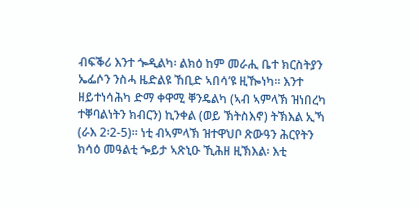ብፍቕሪ እንተ ጐዲልካ፡ ልክዕ ከም መራሒ ቤተ ክርስትያን ኤፌሶን ንስሓ ዜድልዩ ኸቢድ ኣበሳ’ዩ ዚዀነካ። እንተ ዘይተነሳሕካ ድማ ቀዋሚ ቐንዴልካ (ኣብ ኣምላኽ ዝነበረካ ተቐባልነትን ክብርን) ኪንቀል (ወይ ኽትስእኖ) ትኽእል ኢኻ (ራእ 2፡2-5)። ነቲ ብኣምላኽ ዝተዋህቦ ጽውዓን ሕርየትን ክሳዕ መዓልቲ ጐይታ ኣጽኒዑ ኺሕዘ ዚኽእል፡ እቲ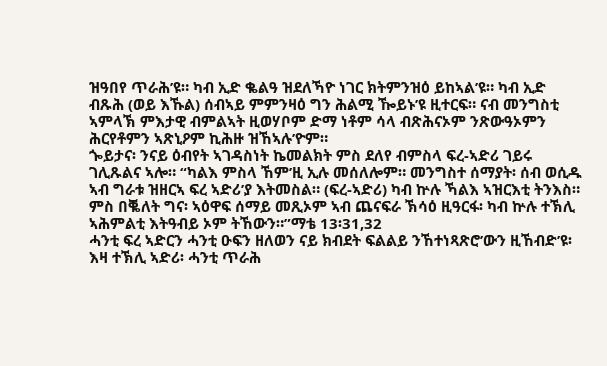ዝዓበየ ጥራሕ’ዩ። ካብ ኢድ ቈልዓ ዝደለኻዮ ነገር ክትምንዝዕ ይከኣል’ዩ። ካብ ኢድ ብጹሕ (ወይ እኹል) ሰብኣይ ምምንዛዕ ግን ሕልሚ ዀይኑ’ዩ ዚተርፍ። ናብ መንግስቲ ኣምላኽ ምእታዊ ብምልኣት ዚወሃቦም ድማ ነቶም ሳላ ብጽሕናኦም ንጽውዓኦምን ሕርየቶምን ኣጽኒዖም ኪሕዙ ዝኸኣሉ’ዮም።
ጐይታና፡ ንናይ ዕብየት ኣገዳስነት ኬመልክት ምስ ደለየ ብምስላ ፍረ-ኣድሪ ገይሩ ገሊጹልና ኣሎ። “ካልእ ምስላ ኸም’ዚ ኢሉ መሰለሎም። መንግስተ ሰማያት፡ ሰብ ወሲዱ ኣብ ግራቱ ዝዘርኣ ፍረ ኣድሪ’ያ እትመስል። (ፍረ-ኣድሪ) ካብ ኵሉ ኻልእ ኣዝርእቲ ትንእስ። ምስ በቘለት ግና፡ ኣዕዋፍ ሰማይ መጺኦም ኣብ ጨናፍራ ኽሳዕ ዚዓርፋ፡ ካብ ኵሉ ተኽሊ ኣሕምልቲ እትዓብይ ኦም ትኸውን።”ማቴ 13፡31,32
ሓንቲ ፍረ ኣድርን ሓንቲ ዑፍን ዘለወን ናይ ክብደት ፍልልይ ንኸተነጻጽሮ’ውን ዚኸብድ’ዩ፡ እዛ ተኽሊ ኣድሪ፡ ሓንቲ ጥራሕ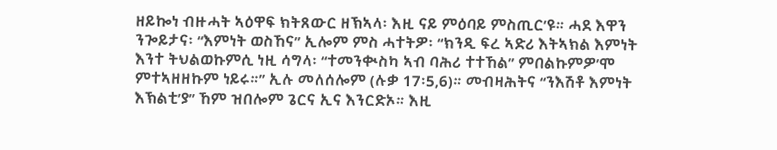ዘይኰነ ብዙሓት ኣዕዋፍ ክትጸውር ዘኽኣላ፡ እዚ ናይ ምዕባይ ምስጢር’ዩ። ሓደ እዋን ንጐይታና፡ “እምነት ወስኸና” ኢሎም ምስ ሓተትዎ፡ “ክንዲ ፍረ ኣድሪ እትኣክል እምነት እንተ ትህልወኩምሲ ነዚ ሳግላ፡ “ተመንቊስካ ኣብ ባሕሪ ተተኸል” ምበልኩምዎ’ሞ ምተኣዘዘኩም ነይሩ።” ኢሉ መለሰሎም (ሉቃ 17፡5,6)። መብዛሕትና “ንእሽቶ እምነት እኽልቲ’ያ” ኸም ዝበሎም ጌርና ኢና እንርድኦ። እዚ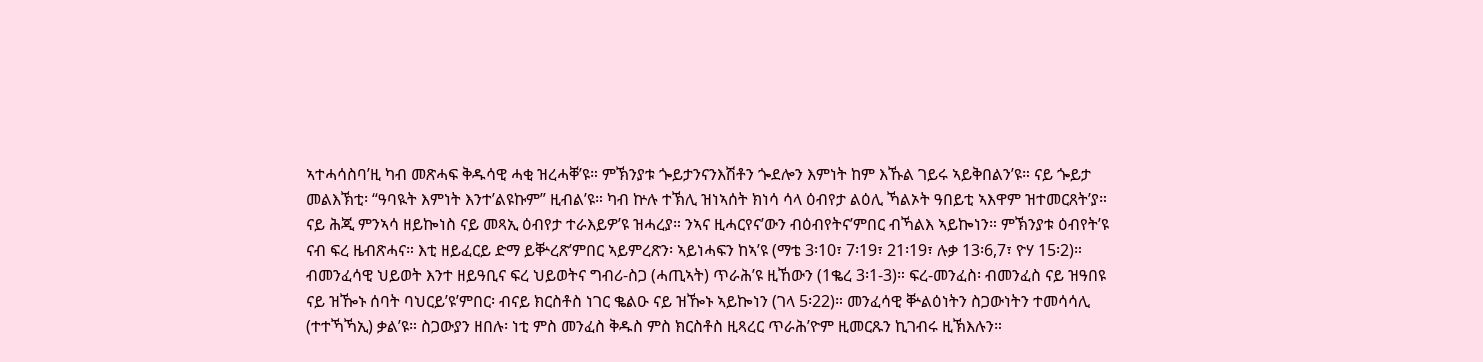ኣተሓሳስባ’ዚ ካብ መጽሓፍ ቅዱሳዊ ሓቂ ዝረሓቐ’ዩ። ምኽንያቱ ጐይታንናንእሽቶን ጐደሎን እምነት ከም እኹል ገይሩ ኣይቅበልን’ዩ። ናይ ጐይታ መልእኽቲ፡ “ዓባዪት እምነት እንተ’ልዩኩም” ዚብል’ዩ። ካብ ኵሉ ተኽሊ ዝነኣሰት ክነሳ ሳላ ዕብየታ ልዕሊ ኻልኦት ዓበይቲ ኣእዋም ዝተመርጸት’ያ። ናይ ሕጂ ምንኣሳ ዘይኰነስ ናይ መጻኢ ዕብየታ ተራእይዎ’ዩ ዝሓረያ። ንኣና ዚሓርየና’ውን ብዕብየትና’ምበር ብኻልእ ኣይኰነን። ምኽንያቱ ዕብየት’ዩ ናብ ፍረ ዜብጽሓና። እቲ ዘይፈርይ ድማ ይቝረጽ’ምበር ኣይምረጽን፡ ኣይነሓፍን ከኣ’ዩ (ማቴ 3፡10፣ 7፡19፣ 21፡19፣ ሉቃ 13፡6,7፣ ዮሃ 15፡2)። ብመንፈሳዊ ህይወት እንተ ዘይዓቢና ፍረ ህይወትና ግብሪ-ስጋ (ሓጢኣት) ጥራሕ’ዩ ዚኸውን (1ቈረ 3፡1-3)። ፍረ-መንፈስ፡ ብመንፈስ ናይ ዝዓበዩ ናይ ዝዀኑ ሰባት ባህርይ’ዩ’ምበር፡ ብናይ ክርስቶስ ነገር ቈልዑ ናይ ዝዀኑ ኣይኰነን (ገላ 5፡22)። መንፈሳዊ ቝልዕነትን ስጋውነትን ተመሳሳሊ (ተተኻኻኢ) ቃል’ዩ። ስጋውያን ዘበሉ፡ ነቲ ምስ መንፈስ ቅዱስ ምስ ክርስቶስ ዚጻረር ጥራሕ’ዮም ዚመርጹን ኪገብሩ ዚኽእሉን።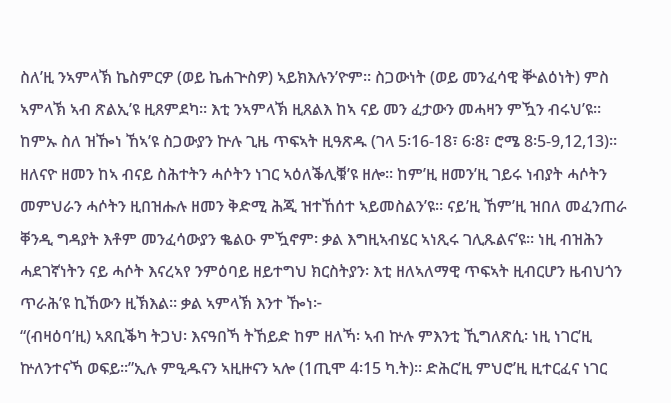ስለ’ዚ ንኣምላኽ ኬስምርዎ (ወይ ኬሐጕስዎ) ኣይክእሉን’ዮም። ስጋውነት (ወይ መንፈሳዊ ቝልዕነት) ምስ ኣምላኽ ኣብ ጽልኢ’ዩ ዚጸምደካ። እቲ ንኣምላኽ ዚጸልእ ከኣ ናይ መን ፈታውን መሓዛን ምዃን ብሩህ’ዩ። ከምኡ ስለ ዝዀነ ኸኣ’ዩ ስጋውያን ኵሉ ጊዜ ጥፍኣት ዚዓጽዱ (ገላ 5፡16-18፣ 6፡8፣ ሮሜ 8፡5-9,12,13)።
ዘለናዮ ዘመን ከኣ ብናይ ስሕተትን ሓሶትን ነገር ኣዕለቕሊቑ’ዩ ዘሎ። ከም’ዚ ዘመን’ዚ ገይሩ ነብያት ሓሶትን መምህራን ሓሶትን ዚበዝሑሉ ዘመን ቅድሚ ሕጂ ዝተኸሰተ ኣይመስልን’ዩ። ናይ’ዚ ኸም’ዚ ዝበለ መፈንጠራ ቐንዲ ግዳያት እቶም መንፈሳውያን ቈልዑ ምዃኖም፡ ቃል እግዚኣብሄር ኣነጺሩ ገሊጹልና’ዩ። ነዚ ብዝሕን ሓደገኛነትን ናይ ሓሶት እናረኣየ ንምዕባይ ዘይተግህ ክርስትያን፡ እቲ ዘለኣለማዊ ጥፍኣት ዚብርሆን ዜብህጎን ጥራሕ’ዩ ኪኸውን ዚኽእል። ቃል ኣምላኽ እንተ ዀነ፦
“(ብዛዕባ’ዚ) ኣጸቢቕካ ትጋህ፡ እናዓበኻ ትኸይድ ከም ዘለኻ፡ ኣብ ኵሉ ምእንቲ ኺግለጽሲ፡ ነዚ ነገር’ዚ ኵለንተናኻ ወፍይ።”ኢሉ ምዒዱናን ኣዚዙናን ኣሎ (1ጢሞ 4፡15 ካ.ት)። ድሕር’ዚ ምህሮ’ዚ ዚተርፈና ነገር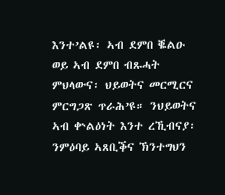እንተ’ልዩ፡ ኣብ ደምበ ቘልዑ ወይ ኣብ ደምበ ብጹሓት ምህላውና፡ ህይወትና መርሚርና ምርግጋጽ ጥራሕ’ዩ። ንህይወትና ኣብ ቍልዕነት እንተ ረኺብናያ፡ ንምዕባይ ኣጸቢቕና ኽንተግህን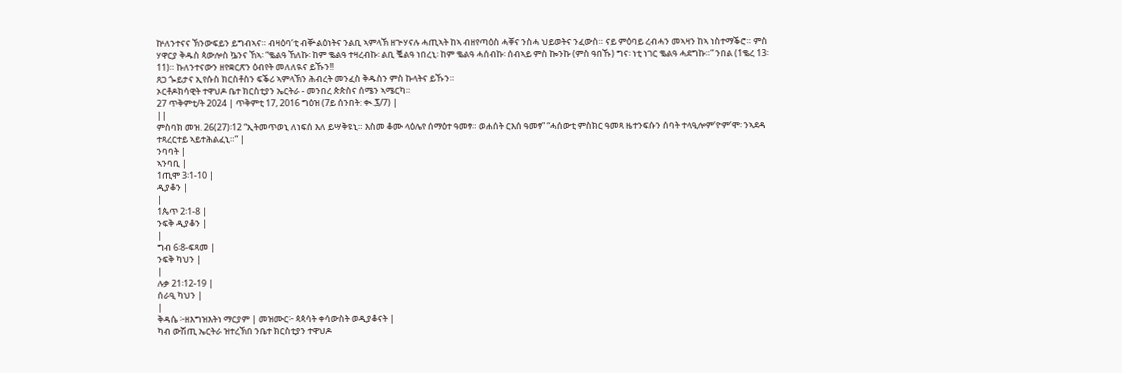ኵለንተናና ኽንውፍይን ይግብኣና። ብዛዕባ’ቲ ብቝልዕነትና ንልቢ ኣምላኽ ዘጕሃናሉ ሓጢኣት ከኣ ብዘየጣዕስ ሓቐና ንስሓ ህይወትና ንፈውስ። ናይ ምዕባይ ረብሓን መኣዛን ከኣ ነስተማቕሮ። ምስ ሃዋርያ ቅዱስ ጳውሎስ ኴንና ኸኣ፡ “ቈልዓ ኸለኩ፡ ከም ቈልዓ ተዛረብኩ፡ ልቢ ቘልዓ ነበረኒ፡ ከም ቈልዓ ሓሰብኩ፡ ሰብኣይ ምስ ኰንኩ (ምስ ዓበኹ) ግና፡ ነቲ ነገር ቈልዓ ሓደግኩ።” ንበል (1ቈረ 13፡11)። ኩለንተናውን ዘየቋርጽን ዕብየት መለለዪና ይኹን!!
ጸጋ ጐይታና ኢየሱስ ክርስቶስን ፍቕሪ ኣምላኽን ሕብረት መንፈስ ቅዱስን ምስ ኩላትና ይኹን።
ኦርቶዶክሳዊት ተዋህዶ ቤተ ክርስቲያን ኤርትራ - መንበረ ጵጵስና ሰሜን ኣሜርካ።
27 ጥቅምቲ/ት 2024 | ጥቅምቲ 17, 2016 ግዕዝ (7ይ ሰንበት: ቊ.፯/7) |
||
ምስባክ መዝ. 26(27)፡12 “ኢትመጥወኒ ለነፍሰ እለ ይሣቅዩኒ። እስመ ቆሙ ላዕሌየ ሰማዕተ ዓመፃ። ወሐሰት ርእሰ ዓመፃ” “ሓሰውቲ ምስክር ዓመጻ ዜተንፍሱን ሰባት ተላዒሎም’ዮም’ሞ፡ ንኣደዳ ተጻረርተይ ኣይተሕልፈኒ።” |
ንባባት |
ኣንባቢ |
1ጢሞ 3፡1-10 |
ዲያቆን |
|
1ጴጥ 2፡1-8 |
ንፍቅ ዲያቆን |
|
ግብ 6፡8-ፍጻመ |
ንፍቅ ካህን |
|
ሉቃ 21፡12-19 |
ሰራዒ ካህን |
|
ቅዳሴ ፦ዘእግዝእትነ ማርያም | መዝሙር፦ ጳጳሳት ቀሳውስት ወዲያቆናት |
ካብ ውሽጢ ኤርትራ ዝተረኽበ ንቤተ ክርስቲያን ተዋህዶ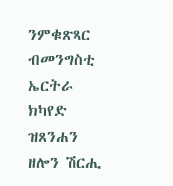ንምቁጽጻር ብመንግስቲ ኤርትራ ክካየድ ዝጸንሐን ዘሎን ሽርሒ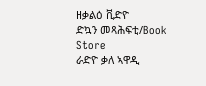ዘቃልዕ ቪድዮ
ድኳን መጻሕፍቲ/Book Store
ራድዮ ቃለ ኣዋዲ